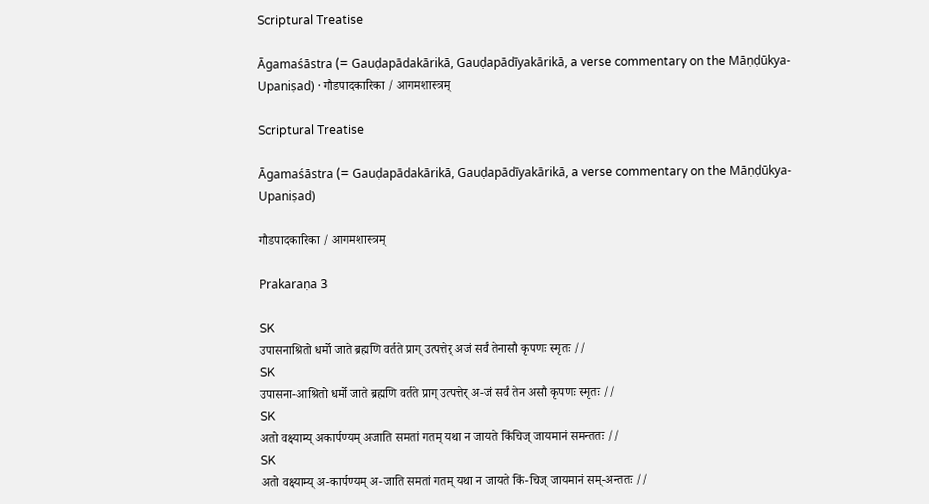Scriptural Treatise

Āgamaśāstra (= Gauḍapādakārikā, Gauḍapādīyakārikā, a verse commentary on the Māṇḍūkya-Upaniṣad) · गौडपादकारिका / आगमशास्त्रम्

Scriptural Treatise

Āgamaśāstra (= Gauḍapādakārikā, Gauḍapādīyakārikā, a verse commentary on the Māṇḍūkya-Upaniṣad)

गौडपादकारिका / आगमशास्त्रम्

Prakaraṇa 3

SK
उपासनाश्रितो धर्मो जाते ब्रह्मणि वर्तते प्राग् उत्पत्तेर् अजं सर्वं तेनासौ कृपणः स्मृतः //
SK
उपासना-आश्रितो धर्मो जाते ब्रह्मणि वर्तते प्राग् उत्पत्तेर् अ-जं सर्वं तेन असौ कृपणः स्मृतः //
SK
अतो वक्ष्याम्य् अकार्पण्यम् अजाति समतां गतम् यथा न जायते किंचिज् जायमानं समन्ततः //
SK
अतो वक्ष्याम्य् अ-कार्पण्यम् अ-जाति समतां गतम् यथा न जायते किं-चिज् जायमानं सम्-अन्ततः //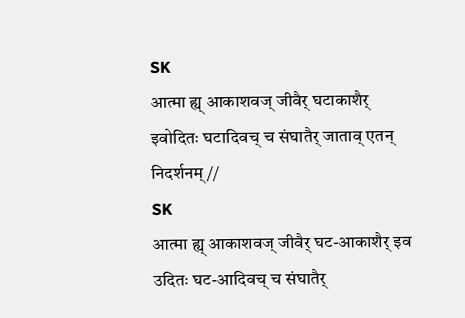SK
आत्मा ह्य् आकाशवज् जीवैर् घटाकाशैर् इवोदितः घटादिवच् च संघातैर् जाताव् एतन् निदर्शनम् //
SK
आत्मा ह्य् आकाशवज् जीवैर् घट-आकाशैर् इव उदितः घट-आदिवच् च संघातैर्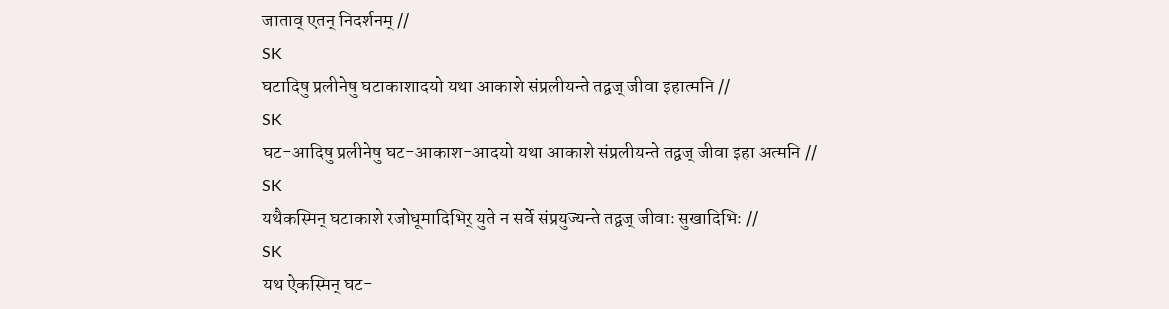जाताव् एतन् निदर्शनम् //
SK
घटादिषु प्रलीनेषु घटाकाशादयो यथा आकाशे संप्रलीयन्ते तद्वज् जीवा इहात्मनि //
SK
घट-आदिषु प्रलीनेषु घट-आकाश-आदयो यथा आकाशे संप्रलीयन्ते तद्वज् जीवा इहा अत्मनि //
SK
यथैकस्मिन् घटाकाशे रजोधूमादिभिर् युते न सर्वे संप्रयुज्यन्ते तद्वज् जीवाः सुखादिभिः //
SK
यथ ऐकस्मिन् घट-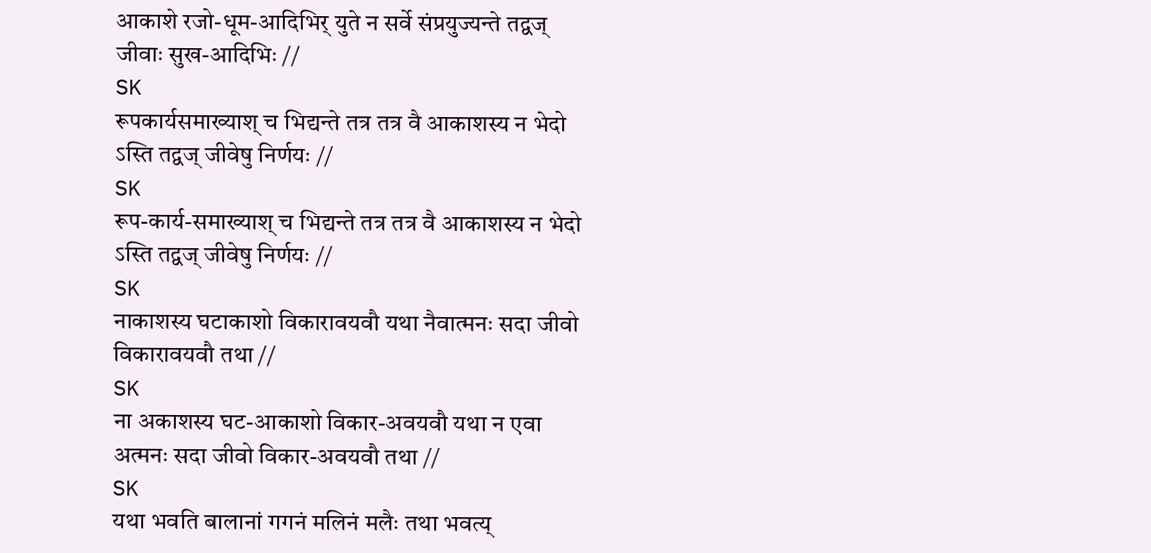आकाशे रजो-धूम-आदिभिर् युते न सर्वे संप्रयुज्यन्ते तद्वज् जीवाः सुख-आदिभिः //
SK
रूपकार्यसमाख्याश् च भिद्यन्ते तत्र तत्र वै आकाशस्य न भेदो ऽस्ति तद्वज् जीवेषु निर्णयः //
SK
रूप-कार्य-समाख्याश् च भिद्यन्ते तत्र तत्र वै आकाशस्य न भेदो ऽस्ति तद्वज् जीवेषु निर्णयः //
SK
नाकाशस्य घटाकाशो विकारावयवौ यथा नैवात्मनः सदा जीवो विकारावयवौ तथा //
SK
ना अकाशस्य घट-आकाशो विकार-अवयवौ यथा न एवा अत्मनः सदा जीवो विकार-अवयवौ तथा //
SK
यथा भवति बालानां गगनं मलिनं मलैः तथा भवत्य्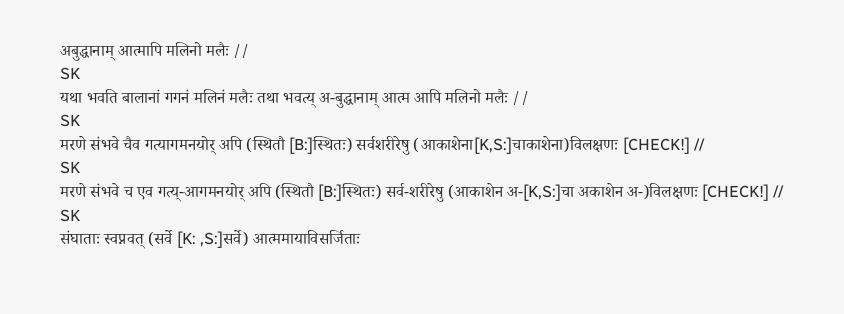अबुद्धानाम् आत्मापि मलिनो मलैः //
SK
यथा भवति बालानां गगनं मलिनं मलैः तथा भवत्य् अ-बुद्धानाम् आत्म आपि मलिनो मलैः //
SK
मरणे संभवे चैव गत्यागमनयोर् अपि (स्थितौ [B:]स्थितः) सर्वशरीरेषु (आकाशेना[K,S:]चाकाशेना)विलक्षणः [CHECK!] //
SK
मरणे संभवे च एव गत्य्-आगमनयोर् अपि (स्थितौ [B:]स्थितः) सर्व-शरीरेषु (आकाशेन अ-[K,S:]चा अकाशेन अ-)विलक्षणः [CHECK!] //
SK
संघाताः स्वप्नवत् (सर्वे [K: ,S:]सर्वे) आत्ममायाविसर्जिताः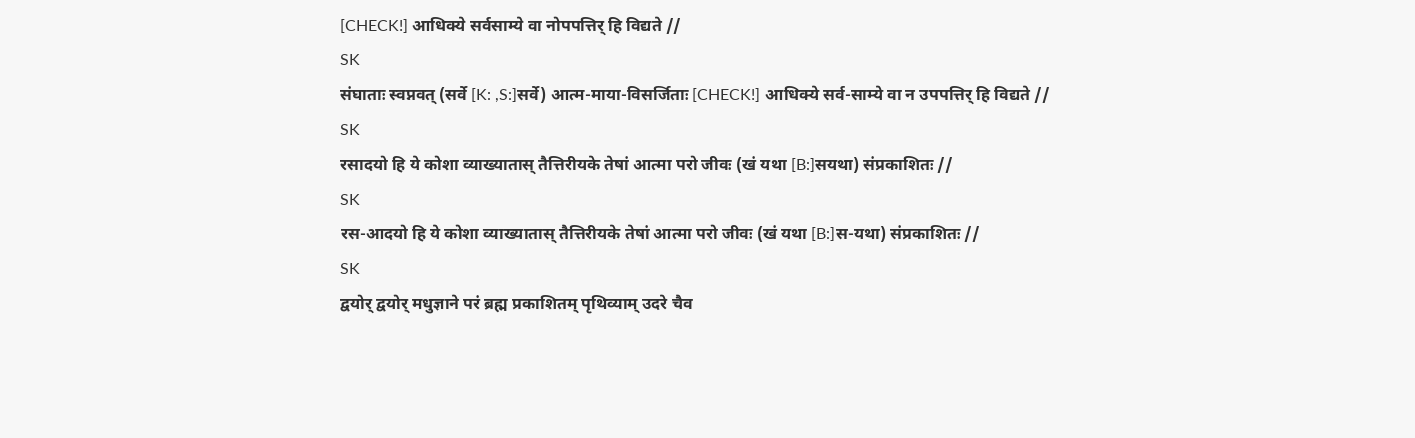[CHECK!] आधिक्ये सर्वसाम्ये वा नोपपत्तिर् हि विद्यते //
SK
संघाताः स्वप्नवत् (सर्वे [K: ,S:]सर्वे) आत्म-माया-विसर्जिताः [CHECK!] आधिक्ये सर्व-साम्ये वा न उपपत्तिर् हि विद्यते //
SK
रसादयो हि ये कोशा व्याख्यातास् तैत्तिरीयके तेषां आत्मा परो जीवः (खं यथा [B:]सयथा) संप्रकाशितः //
SK
रस-आदयो हि ये कोशा व्याख्यातास् तैत्तिरीयके तेषां आत्मा परो जीवः (खं यथा [B:]स-यथा) संप्रकाशितः //
SK
द्वयोर् द्वयोर् मधुज्ञाने परं ब्रह्म प्रकाशितम् पृथिव्याम् उदरे चैव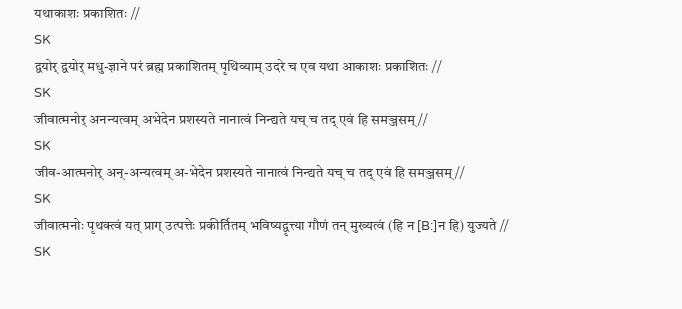यथाकाशः प्रकाशितः //
SK
द्वयोर् द्वयोर् मधु-ज्ञाने परं ब्रह्म प्रकाशितम् पृथिव्याम् उदरे च एव यथा आकाशः प्रकाशितः //
SK
जीवात्मनोर् अनन्यत्वम् अभेदेन प्रशस्यते नानात्वं निन्द्यते यच् च तद् एवं हि समञ्जसम् //
SK
जीव-आत्मनोर् अन्-अन्यत्वम् अ-भेदेन प्रशस्यते नानात्वं निन्द्यते यच् च तद् एवं हि समञ्जसम् //
SK
जीवात्मनोः पृथक्त्वं यत् प्राग् उत्पत्तेः प्रकीर्तितम् भविष्यद्वृत्त्या गौणं तन् मुख्यत्वं (हि न [B:]न हि) युज्यते //
SK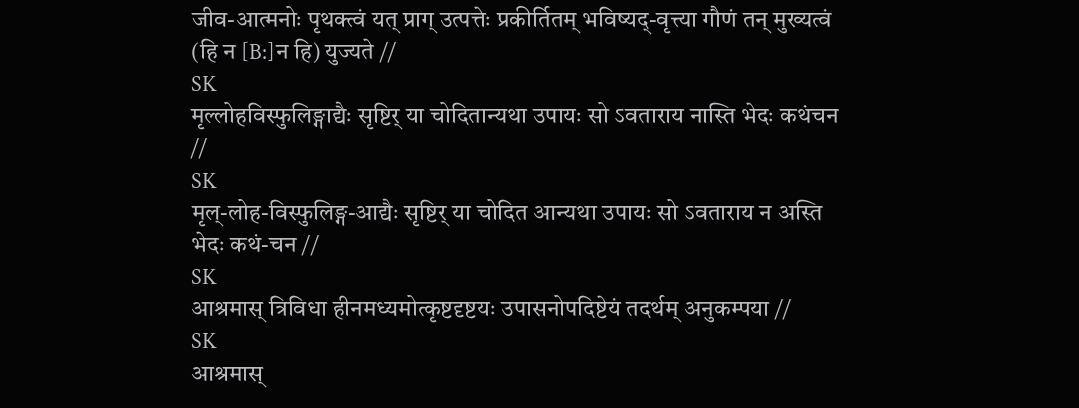जीव-आत्मनोः पृथक्त्वं यत् प्राग् उत्पत्तेः प्रकीर्तितम् भविष्यद्-वृत्त्या गौणं तन् मुख्यत्वं (हि न [B:]न हि) युज्यते //
SK
मृल्लोहविस्फुलिङ्गाद्यैः सृष्टिर् या चोदितान्यथा उपायः सो ऽवताराय नास्ति भेदः कथंचन //
SK
मृल्-लोह-विस्फुलिङ्ग-आद्यैः सृष्टिर् या चोदित आन्यथा उपायः सो ऽवताराय न अस्ति भेदः कथं-चन //
SK
आश्रमास् त्रिविधा हीनमध्यमोत्कृष्टदृष्टयः उपासनोपदिष्टेयं तदर्थम् अनुकम्पया //
SK
आश्रमास्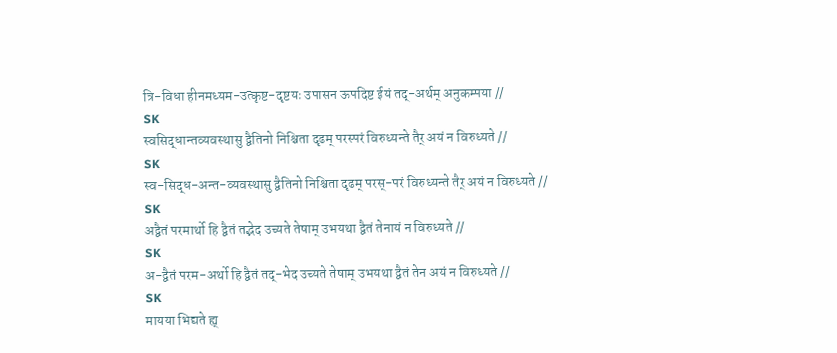त्रि-विधा हीनमध्यम-उत्कृष्ट-दृष्टयः उपासन ऊपदिष्ट ईयं तद्-अर्थम् अनुकम्पया //
SK
स्वसिद्धान्तव्यवस्थासु द्वैतिनो निश्चिता दृढम् परस्परं विरुध्यन्ते तैर् अयं न विरुध्यते //
SK
स्व-सिद्ध-अन्त-व्यवस्थासु द्वैतिनो निश्चिता दृढम् परस्-परं विरुध्यन्ते तैर् अयं न विरुध्यते //
SK
अद्वैतं परमार्थो हि द्वैतं तद्भेद उच्यते तेषाम् उभयथा द्वैतं तेनायं न विरुध्यते //
SK
अ-द्वैतं परम-अर्थो हि द्वैतं तद्-भेद उच्यते तेषाम् उभयथा द्वैतं तेन अयं न विरुध्यते //
SK
मायया भिद्यते ह्य्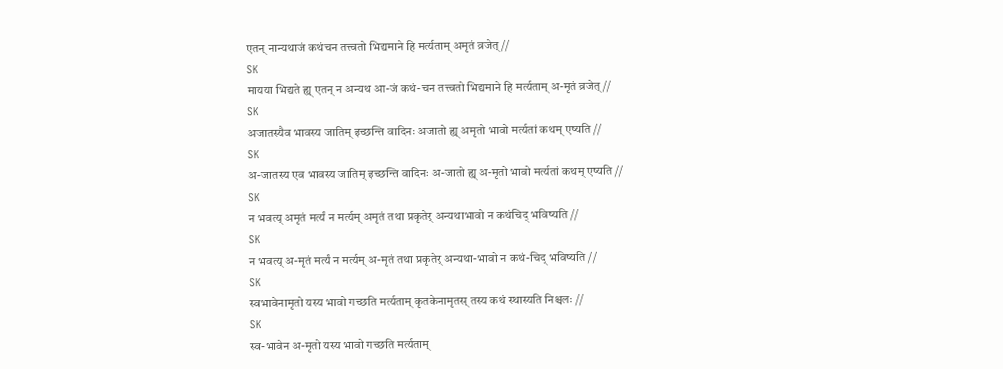एतन् नान्यथाजं कथंचन तत्त्वतो भिद्यमाने हि मर्त्यताम् अमृतं व्रजेत् //
SK
मायया भिद्यते ह्य् एतन् न अन्यथ आ-जं कथं-चन तत्त्वतो भिद्यमाने हि मर्त्यताम् अ-मृतं व्रजेत् //
SK
अजातस्यैव भावस्य जातिम् इच्छन्ति वादिनः अजातो ह्य् अमृतो भावो मर्त्यतां कथम् एष्यति //
SK
अ-जातस्य एव भावस्य जातिम् इच्छन्ति वादिनः अ-जातो ह्य् अ-मृतो भावो मर्त्यतां कथम् एष्यति //
SK
न भवत्य् अमृतं मर्त्यं न मर्त्यम् अमृतं तथा प्रकृतेर् अन्यथाभावो न कथंचिद् भविष्यति //
SK
न भवत्य् अ-मृतं मर्त्यं न मर्त्यम् अ-मृतं तथा प्रकृतेर् अन्यथा-भावो न कथं-चिद् भविष्यति //
SK
स्वभावेनामृतो यस्य भावो गच्छति मर्त्यताम् कृतकेनामृतस् तस्य कथं स्थास्यति निश्चलः //
SK
स्व-भावेन अ-मृतो यस्य भावो गच्छति मर्त्यताम्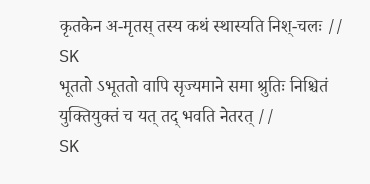कृतकेन अ-मृतस् तस्य कथं स्थास्यति निश्-चलः //
SK
भूततो ऽभूततो वापि सृज्यमाने समा श्रुतिः निश्चितं युक्तियुक्तं च यत् तद् भवति नेतरत् //
SK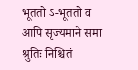भूततो ऽ-भूततो व आपि सृज्यमाने समा श्रुतिः निश्चितं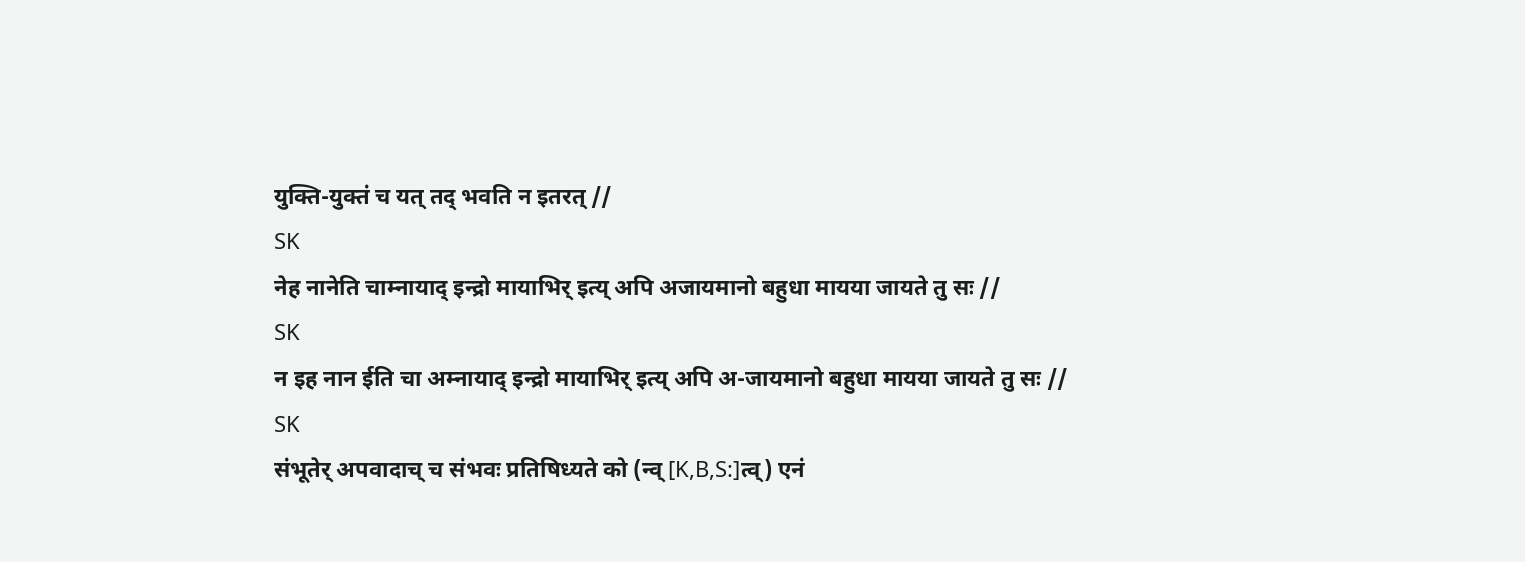युक्ति-युक्तं च यत् तद् भवति न इतरत् //
SK
नेह नानेति चाम्नायाद् इन्द्रो मायाभिर् इत्य् अपि अजायमानो बहुधा मायया जायते तु सः //
SK
न इह नान ईति चा अम्नायाद् इन्द्रो मायाभिर् इत्य् अपि अ-जायमानो बहुधा मायया जायते तु सः //
SK
संभूतेर् अपवादाच् च संभवः प्रतिषिध्यते को (न्व् [K,B,S:]त्व्) एनं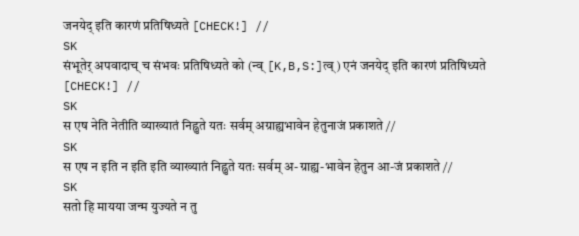जनयेद् इति कारणं प्रतिषिध्यते [CHECK!] //
SK
संभूतेर् अपवादाच् च संभवः प्रतिषिध्यते को (न्व् [K,B,S:]त्व्) एनं जनयेद् इति कारणं प्रतिषिध्यते [CHECK!] //
SK
स एष नेति नेतीति व्याख्यातं निह्नुते यतः सर्वम् अग्राह्यभावेन हेतुनाजं प्रकाशते //
SK
स एष न इति न इति इति व्याख्यातं निह्नुते यतः सर्वम् अ-ग्राह्य-भावेन हेतुन आ-जं प्रकाशते //
SK
सतो हि मायया जन्म युज्यते न तु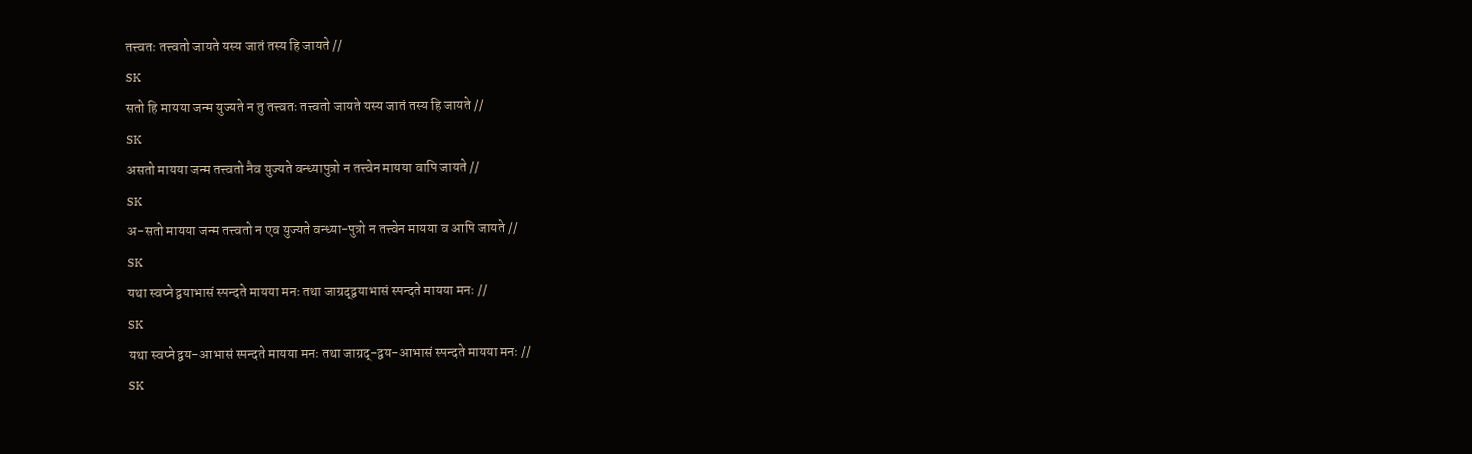तत्त्वतः तत्त्वतो जायते यस्य जातं तस्य हि जायते //
SK
सतो हि मायया जन्म युज्यते न तु तत्त्वतः तत्त्वतो जायते यस्य जातं तस्य हि जायते //
SK
असतो मायया जन्म तत्त्वतो नैव युज्यते वन्ध्यापुत्रो न तत्त्वेन मायया वापि जायते //
SK
अ-सतो मायया जन्म तत्त्वतो न एव युज्यते वन्ध्या-पुत्रो न तत्त्वेन मायया व आपि जायते //
SK
यथा स्वप्ने द्वयाभासं स्पन्दते मायया मनः तथा जाग्रद्द्वयाभासं स्पन्दते मायया मनः //
SK
यथा स्वप्ने द्वय-आभासं स्पन्दते मायया मनः तथा जाग्रद्-द्वय-आभासं स्पन्दते मायया मनः //
SK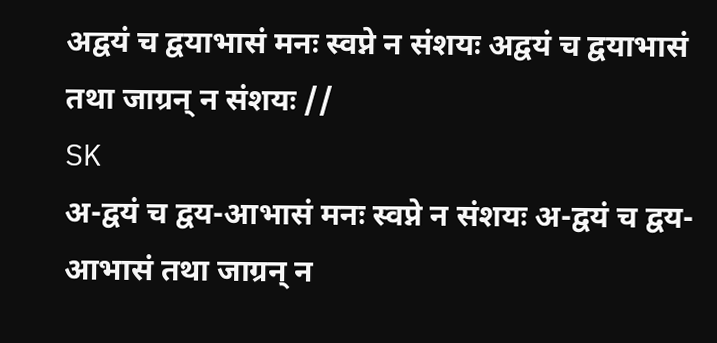अद्वयं च द्वयाभासं मनः स्वप्ने न संशयः अद्वयं च द्वयाभासं तथा जाग्रन् न संशयः //
SK
अ-द्वयं च द्वय-आभासं मनः स्वप्ने न संशयः अ-द्वयं च द्वय-आभासं तथा जाग्रन् न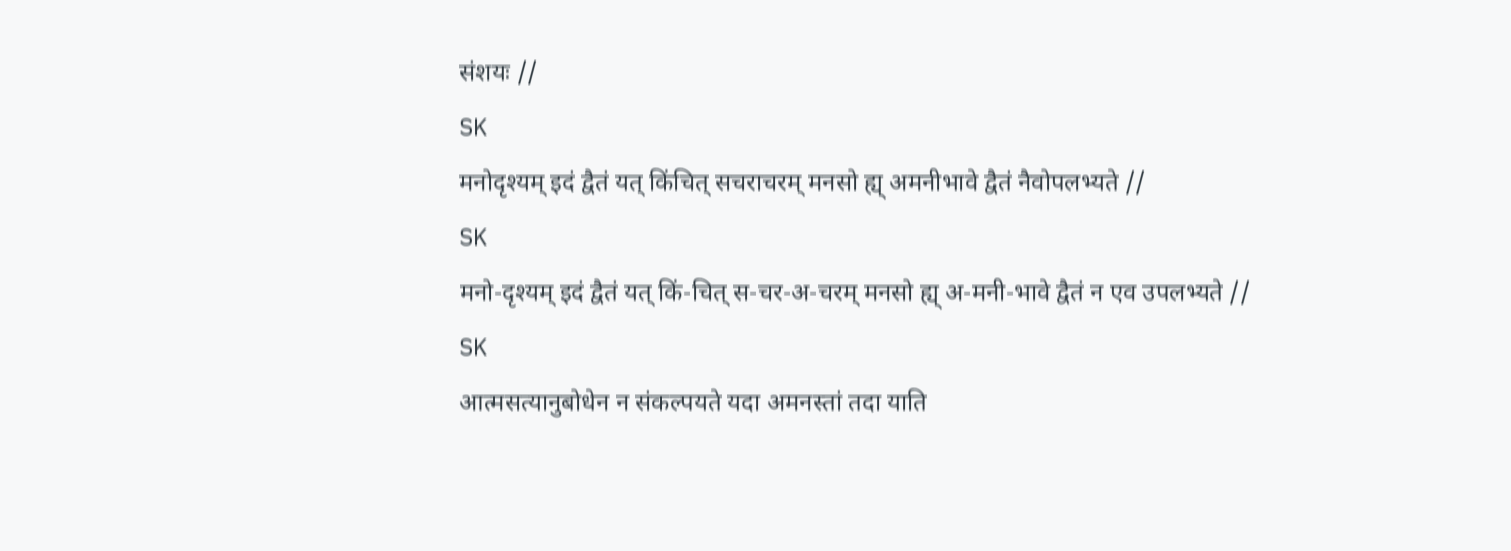संशयः //
SK
मनोदृश्यम् इदं द्वैतं यत् किंचित् सचराचरम् मनसो ह्य् अमनीभावे द्वैतं नैवोपलभ्यते //
SK
मनो-दृश्यम् इदं द्वैतं यत् किं-चित् स-चर-अ-चरम् मनसो ह्य् अ-मनी-भावे द्वैतं न एव उपलभ्यते //
SK
आत्मसत्यानुबोधेन न संकल्पयते यदा अमनस्तां तदा याति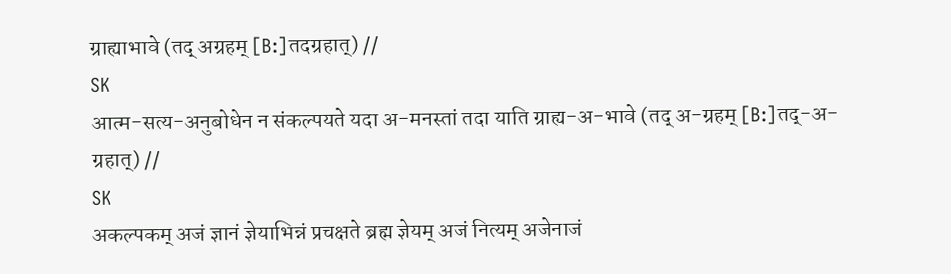ग्राह्याभावे (तद् अग्रहम् [B:]तदग्रहात्) //
SK
आत्म-सत्य-अनुबोधेन न संकल्पयते यदा अ-मनस्तां तदा याति ग्राह्य-अ-भावे (तद् अ-ग्रहम् [B:]तद्-अ-ग्रहात्) //
SK
अकल्पकम् अजं ज्ञानं ज्ञेयाभिन्नं प्रचक्षते ब्रह्म ज्ञेयम् अजं नित्यम् अजेनाजं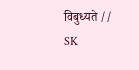विबुध्यते //
SK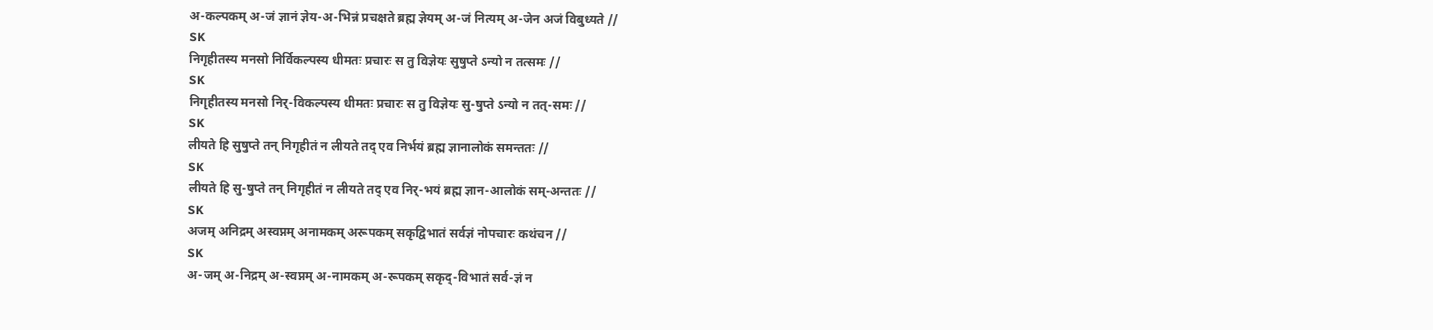अ-कल्पकम् अ-जं ज्ञानं ज्ञेय-अ-भिन्नं प्रचक्षते ब्रह्म ज्ञेयम् अ-जं नित्यम् अ-जेन अजं विबुध्यते //
SK
निगृहीतस्य मनसो निर्विकल्पस्य धीमतः प्रचारः स तु विज्ञेयः सुषुप्ते ऽन्यो न तत्समः //
SK
निगृहीतस्य मनसो निर्-विकल्पस्य धीमतः प्रचारः स तु विज्ञेयः सु-षुप्ते ऽन्यो न तत्-समः //
SK
लीयते हि सुषुप्ते तन् निगृहीतं न लीयते तद् एव निर्भयं ब्रह्म ज्ञानालोकं समन्ततः //
SK
लीयते हि सु-षुप्ते तन् निगृहीतं न लीयते तद् एव निर्-भयं ब्रह्म ज्ञान-आलोकं सम्-अन्ततः //
SK
अजम् अनिद्रम् अस्वप्नम् अनामकम् अरूपकम् सकृद्विभातं सर्वज्ञं नोपचारः कथंचन //
SK
अ-जम् अ-निद्रम् अ-स्वप्नम् अ-नामकम् अ-रूपकम् सकृद्-विभातं सर्व-ज्ञं न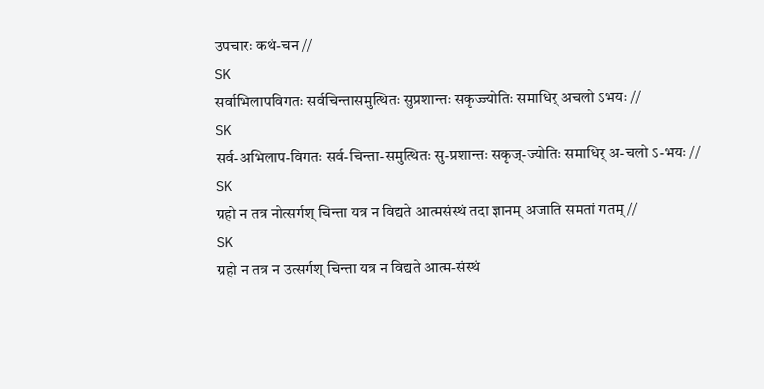उपचारः कथं-चन //
SK
सर्वाभिलापविगतः सर्वचिन्तासमुत्थितः सुप्रशान्तः सकृज्ज्योतिः समाधिर् अचलो ऽभयः //
SK
सर्व-अभिलाप-विगतः सर्व-चिन्ता-समुत्थितः सु-प्रशान्तः सकृज्-ज्योतिः समाधिर् अ-चलो ऽ-भयः //
SK
ग्रहो न तत्र नोत्सर्गश् चिन्ता यत्र न विद्यते आत्मसंस्थं तदा ज्ञानम् अजाति समतां गतम् //
SK
ग्रहो न तत्र न उत्सर्गश् चिन्ता यत्र न विद्यते आत्म-संस्थं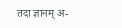तदा ज्ञानम् अ-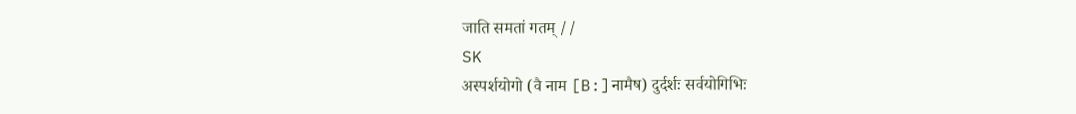जाति समतां गतम् //
SK
अस्पर्शयोगो (वै नाम [B:]नामैष) दुर्दर्शः सर्वयोगिभिः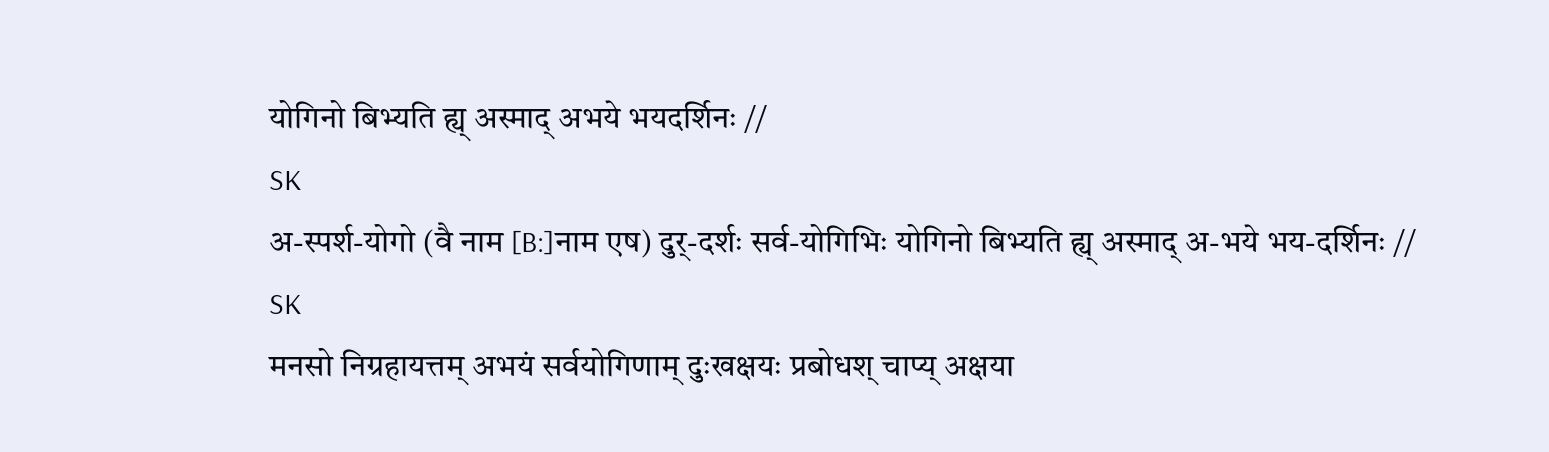योगिनो बिभ्यति ह्य् अस्माद् अभये भयदर्शिनः //
SK
अ-स्पर्श-योगो (वै नाम [B:]नाम एष) दुर्-दर्शः सर्व-योगिभिः योगिनो बिभ्यति ह्य् अस्माद् अ-भये भय-दर्शिनः //
SK
मनसो निग्रहायत्तम् अभयं सर्वयोगिणाम् दुःखक्षयः प्रबोधश् चाप्य् अक्षया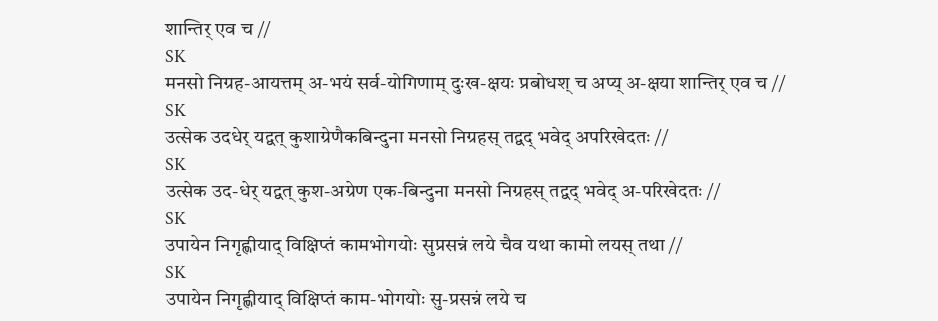शान्तिर् एव च //
SK
मनसो निग्रह-आयत्तम् अ-भयं सर्व-योगिणाम् दुःख-क्षयः प्रबोधश् च अप्य् अ-क्षया शान्तिर् एव च //
SK
उत्सेक उदधेर् यद्वत् कुशाग्रेणैकबिन्दुना मनसो निग्रहस् तद्वद् भवेद् अपरिखेदतः //
SK
उत्सेक उद-धेर् यद्वत् कुश-अग्रेण एक-बिन्दुना मनसो निग्रहस् तद्वद् भवेद् अ-परिखेदतः //
SK
उपायेन निगृह्णीयाद् विक्षिप्तं कामभोगयोः सुप्रसन्नं लये चैव यथा कामो लयस् तथा //
SK
उपायेन निगृह्णीयाद् विक्षिप्तं काम-भोगयोः सु-प्रसन्नं लये च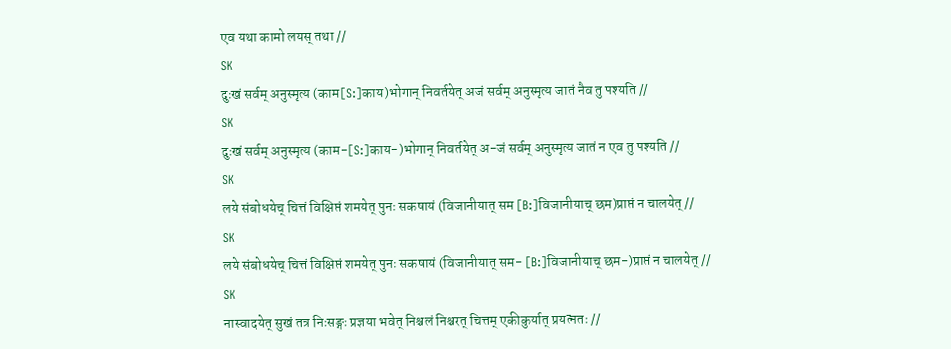एव यथा कामो लयस् तथा //
SK
दुःखं सर्वम् अनुस्मृत्य (काम[S:]काय)भोगान् निवर्तयेत् अजं सर्वम् अनुस्मृत्य जातं नैव तु पश्यति //
SK
दुःखं सर्वम् अनुस्मृत्य (काम-[S:]काय-)भोगान् निवर्तयेत् अ-जं सर्वम् अनुस्मृत्य जातं न एव तु पश्यति //
SK
लये संबोधयेच् चित्तं विक्षिप्तं शमयेत् पुनः सकषायं (विजानीयात् सम [B:]विजानीयाच् छम)प्राप्तं न चालयेत् //
SK
लये संबोधयेच् चित्तं विक्षिप्तं शमयेत् पुनः सकषायं (विजानीयात् सम- [B:]विजानीयाच् छम-)प्राप्तं न चालयेत् //
SK
नास्वादयेत् सुखं तत्र निःसङ्गः प्रज्ञया भवेत् निश्चलं निश्चरत् चित्तम् एकीकुर्यात् प्रयत्नतः //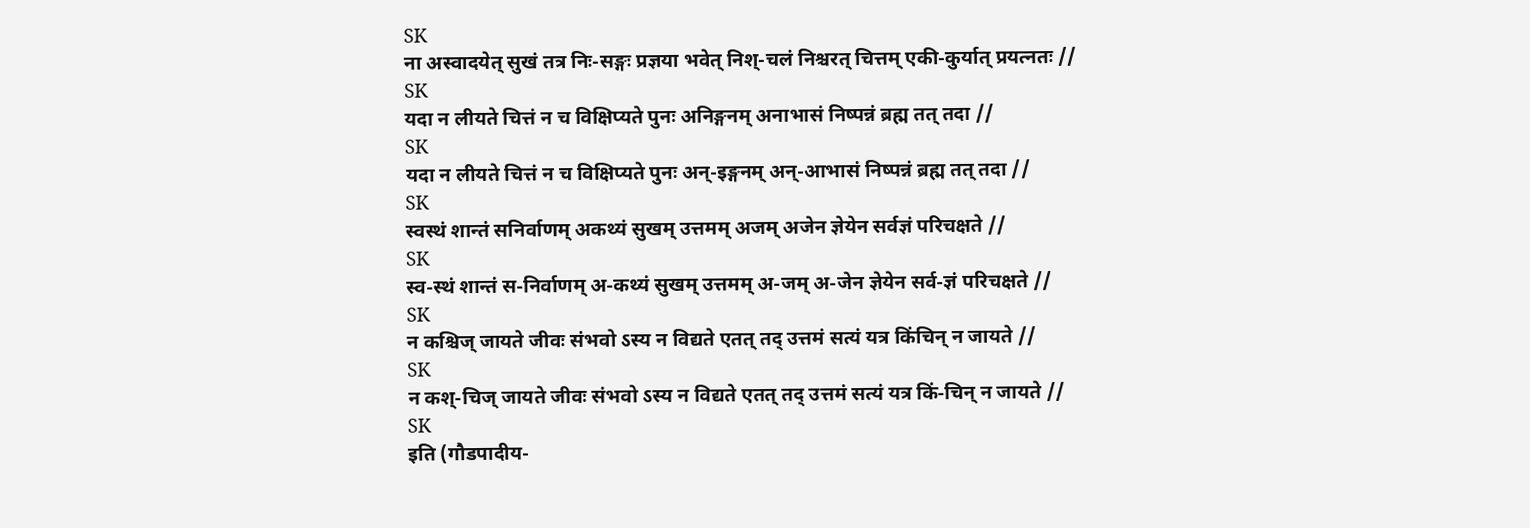SK
ना अस्वादयेत् सुखं तत्र निः-सङ्गः प्रज्ञया भवेत् निश्-चलं निश्चरत् चित्तम् एकी-कुर्यात् प्रयत्नतः //
SK
यदा न लीयते चित्तं न च विक्षिप्यते पुनः अनिङ्गनम् अनाभासं निष्पन्नं ब्रह्म तत् तदा //
SK
यदा न लीयते चित्तं न च विक्षिप्यते पुनः अन्-इङ्गनम् अन्-आभासं निष्पन्नं ब्रह्म तत् तदा //
SK
स्वस्थं शान्तं सनिर्वाणम् अकथ्यं सुखम् उत्तमम् अजम् अजेन ज्ञेयेन सर्वज्ञं परिचक्षते //
SK
स्व-स्थं शान्तं स-निर्वाणम् अ-कथ्यं सुखम् उत्तमम् अ-जम् अ-जेन ज्ञेयेन सर्व-ज्ञं परिचक्षते //
SK
न कश्चिज् जायते जीवः संभवो ऽस्य न विद्यते एतत् तद् उत्तमं सत्यं यत्र किंचिन् न जायते //
SK
न कश्-चिज् जायते जीवः संभवो ऽस्य न विद्यते एतत् तद् उत्तमं सत्यं यत्र किं-चिन् न जायते //
SK
इति (गौडपादीय-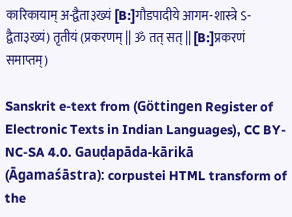कारिकायाम् अ-द्वैता३ख्यं [B:]गौडपादीये आगम-शास्त्रे ऽ-द्वैता३ख्यं) तृतीयं (प्रकरणम् || ॐ तत् सत् || [B:]प्रकरणं समाप्तम्)

Sanskrit e-text from (Göttingen Register of Electronic Texts in Indian Languages), CC BY-NC-SA 4.0. Gauḍapāda-kārikā (Āgamaśāstra): corpustei HTML transform of the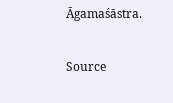Āgamaśāstra.

Source